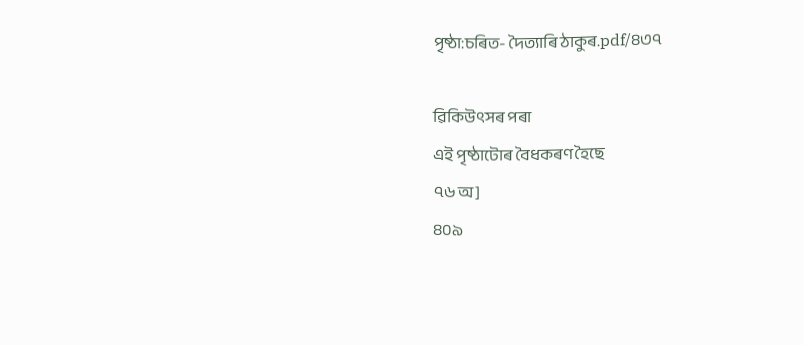পৃষ্ঠা:চৰিত- দৈত্যাৰি ঠাকুৰ.pdf/৪৩৭

ৱিকিউৎসৰ পৰা
এই পৃষ্ঠাটোৰ বৈধকৰণ হৈছে
৭৬ অ]
৪০৯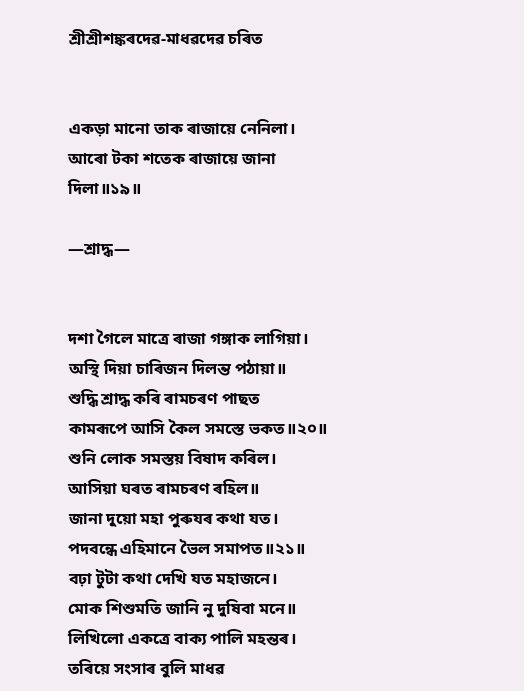শ্ৰীশ্ৰীশঙ্কৰদেৱ-মাধৱদেৱ চৰিত


একড়া মানো তাক ৰাজায়ে নেনিলা।
আৰো টকা শতেক ৰাজায়ে জানা দিলা॥১৯॥

—শ্ৰাদ্ধ—


দশা গৈলে মাত্ৰে ৰাজা গঙ্গাক লাগিয়া।
অস্থি দিয়া চাৰিজন দিলন্ত পঠায়া॥
শুদ্ধি শ্ৰাদ্ধ কৰি ৰামচৰণ পাছত
কামৰূপে আসি কৈল সমস্তে ভকত॥২০॥
শুনি লোক সমস্তয় বিষাদ কৰিল।
আসিয়া ঘৰত ৰামচৰণ ৰহিল॥
জানা দুয়ো মহা পুৰুযৰ কথা যত।
পদবন্ধে এহিমানে ভৈল সমাপত॥২১॥
বঢ়া টুটা কথা দেখি যত মহাজনে।
মোক শিশুমতি জানি নু দুষিবা মনে॥
লিখিলো একত্ৰে বাক্য পালি মহন্তৰ।
তৰিয়ে সংসাৰ বুলি মাধৱ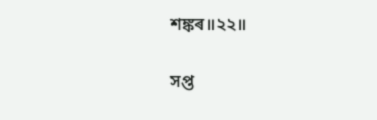শঙ্কৰ॥২২॥

সপ্ত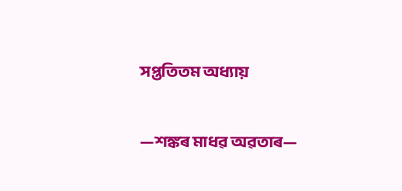সপ্ততিতম অধ্যায়

—শঙ্কৰ মাধৱ অৱতাৰ—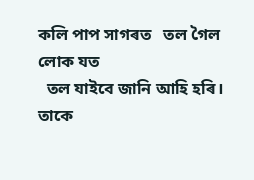কলি পাপ সাগৰত   তল গৈল লোক যত
  তল যাইবে জানি আহি হৰি।
তাকে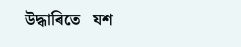উদ্ধাৰিতে   যশ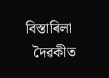বিস্তাৰিলা
  দৈৱকীত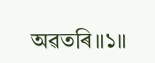অৱতৰি॥১॥